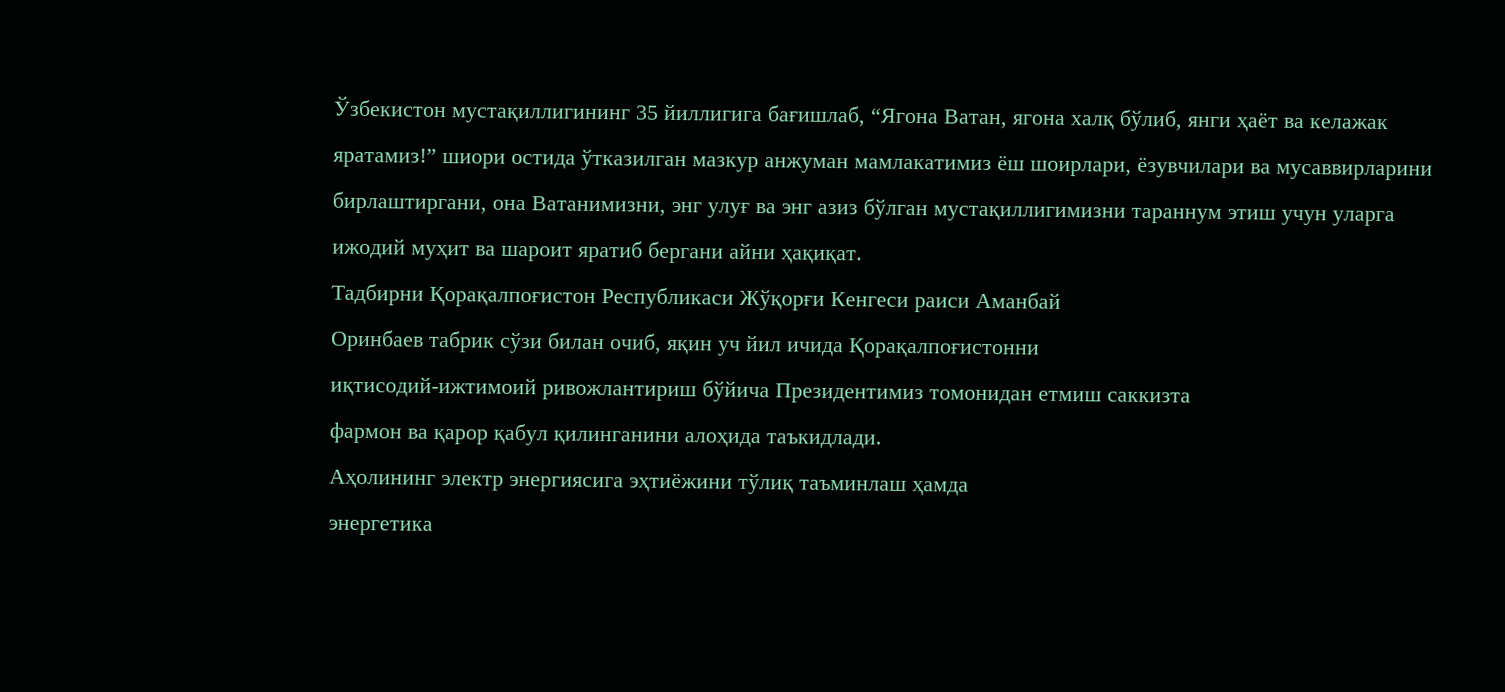Ўзбекистон мустақиллигининг 35 йиллигига бағишлаб, “Ягона Ватан, ягона халқ бўлиб, янги ҳаёт ва келажак яратамиз!” шиори остида ўтказилган мазкур анжуман мамлакатимиз ёш шоирлари, ёзувчилари ва мусаввирларини бирлаштиргани, она Ватанимизни, энг улуғ ва энг азиз бўлган мустақиллигимизни тараннум этиш учун уларга ижодий муҳит ва шароит яратиб бергани айни ҳақиқат.
Тадбирни Қорақалпоғистон Республикаси Жўқорғи Кенгеси раиси Аманбай
Оринбаев табрик сўзи билан очиб, яқин уч йил ичида Қорақалпоғистонни
иқтисодий-ижтимоий ривожлантириш бўйича Президентимиз томонидан етмиш саккизта
фармон ва қарор қабул қилинганини алоҳида таъкидлади.
Аҳолининг электр энергиясига эҳтиёжини тўлиқ таъминлаш ҳамда
энергетика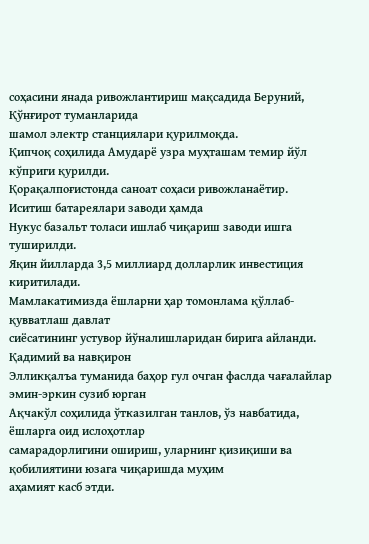соҳасини янада ривожлантириш мақсадида Беруний, Қўнғирот туманларида
шамол электр станциялари қурилмоқда.
Қипчоқ соҳилида Амударё узра муҳташам темир йўл кўприги қурилди.
Қорақалпоғистонда саноат соҳаси ривожланаётир. Иситиш батареялари заводи ҳамда
Нукус базальт толаси ишлаб чиқариш заводи ишга туширилди.
Яқин йилларда 3,5 миллиард долларлик инвестиция киритилади.
Мамлакатимизда ёшларни ҳар томонлама қўллаб-қувватлаш давлат
сиёсатининг устувор йўналишларидан бирига айланди. Қадимий ва навқирон
Элликқалъа туманида баҳор гул очган фаслда чағалайлар эмин-эркин сузиб юрган
Ақчакўл соҳилида ўтказилган танлов, ўз навбатида, ёшларга оид ислоҳотлар
самарадорлигини ошириш, уларнинг қизиқиши ва қобилиятини юзага чиқаришда муҳим
аҳамият касб этди.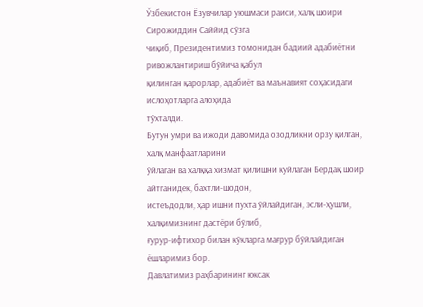Ўзбекистон Ёзувчилар уюшмаси раиси, халқ шоири Сирожиддин Саййид сўзга
чиқиб, Президентимиз томонидан бадиий адабиётни ривожлантириш бўйича қабул
қилинган қарорлар, адабиёт ва маънавият соҳасидаги ислоҳотларга алоҳида
тўхталди.
Бутун умри ва ижоди давомида озодликни орзу қилган, халқ манфаатларини
ўйлаган ва халққа хизмат қилишни куйлаган Бердақ шоир айтганидек, бахтли-шодон,
истеъдодли, ҳар ишни пухта ўйлайдиган, эсли-ҳушли, халқимизнинг дастёри бўлиб,
ғурур-ифтихор билан кўкларга мағрур бўйлайдиган ёшларимиз бор.
Давлатимиз раҳбарининг юксак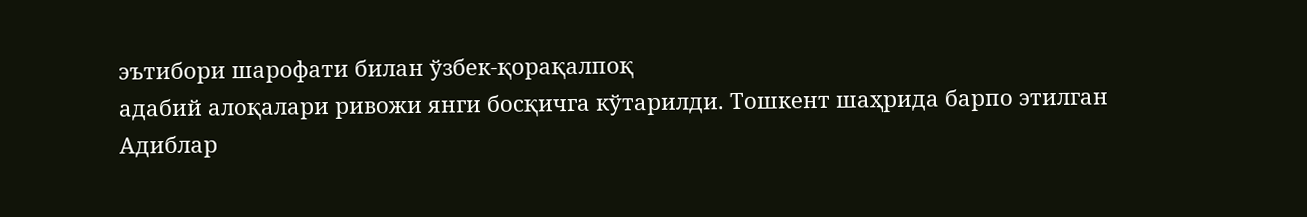эътибори шарофати билан ўзбек-қорақалпоқ
адабий алоқалари ривожи янги босқичга кўтарилди. Тошкент шаҳрида барпо этилган
Адиблар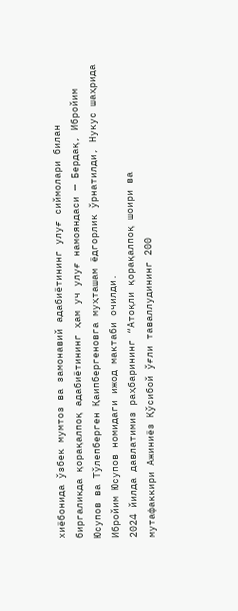хиёбонида ўзбек мумтоз ва замонавий адабиётининг улуғ сиймолари билан
биргаликда қорақалпоқ адабиётининг ҳам уч улуғ намояндаси — Бердақ, Ибройим
Юсупов ва Тўлепберген Қаипбергеновга муҳташам ёдгорлик ўрнатилди, Нукус шаҳрида
Ибройим Юсупов номидаги ижод мактаби очилди.
2024 йилда давлатимиз раҳбарининг “Атоқли қорақалпоқ шоири ва
мутафаккири Ажиниёз Қўсибой ўғли таваллудининг 200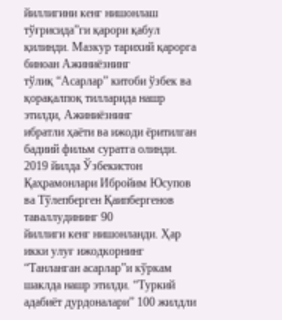йиллигини кенг нишонлаш
тўғрисида”ги қарори қабул қилинди. Мазкур тарихий қарорга биноан Ажиниёзнинг
тўлиқ “Асарлар” китоби ўзбек ва қорақалпоқ тилларида нашр этилди, Ажиниёзнинг
ибратли ҳаёти ва ижоди ёритилган бадиий фильм суратга олинди. 2019 йилда Ўзбекистон
Қаҳрамонлари Ибройим Юсупов ва Тўлепберген Қаипбергенов таваллудининг 90
йиллиги кенг нишонланди. Ҳар икки улуғ ижодкорнинг “Танланган асарлар”и кўркам
шаклда нашр этилди. “Туркий адабиёт дурдоналари” 100 жилдли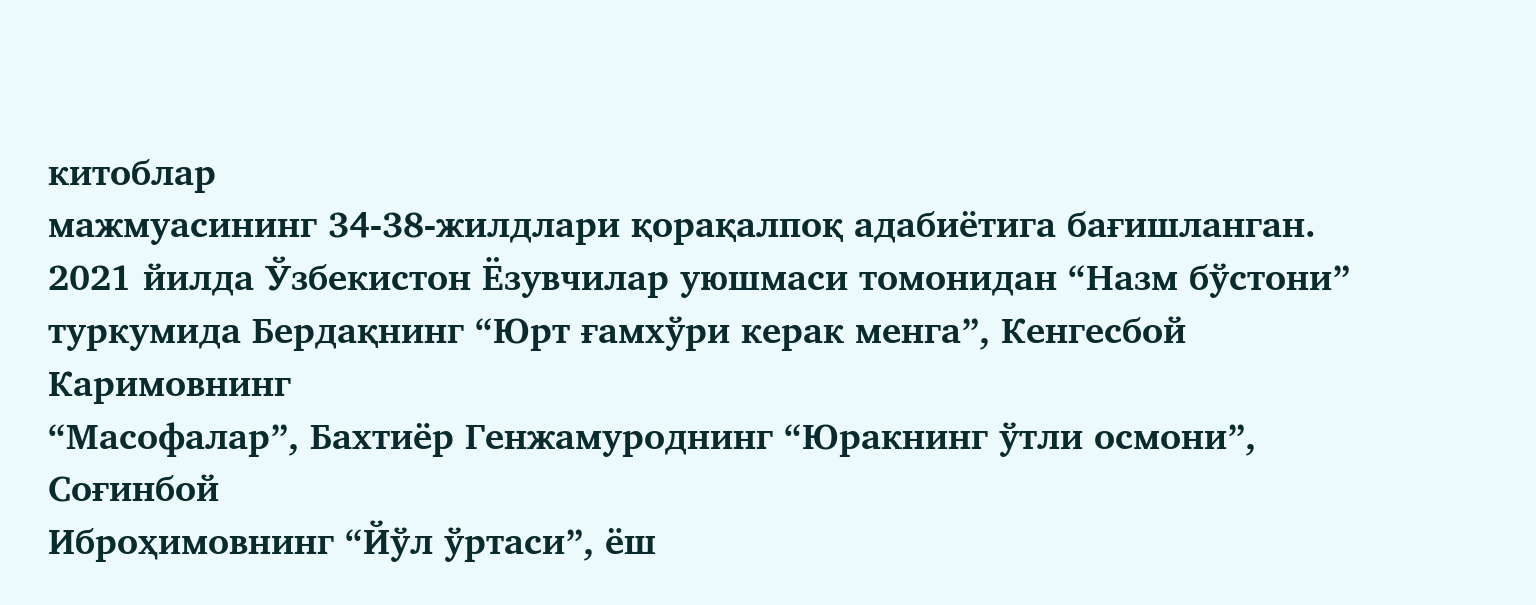китоблар
мажмуасининг 34-38-жилдлари қорақалпоқ адабиётига бағишланган.
2021 йилда Ўзбекистон Ёзувчилар уюшмаси томонидан “Назм бўстони”
туркумида Бердақнинг “Юрт ғамхўри керак менга”, Кенгесбой Каримовнинг
“Масофалар”, Бахтиёр Генжамуроднинг “Юракнинг ўтли осмони”, Соғинбой
Иброҳимовнинг “Йўл ўртаси”, ёш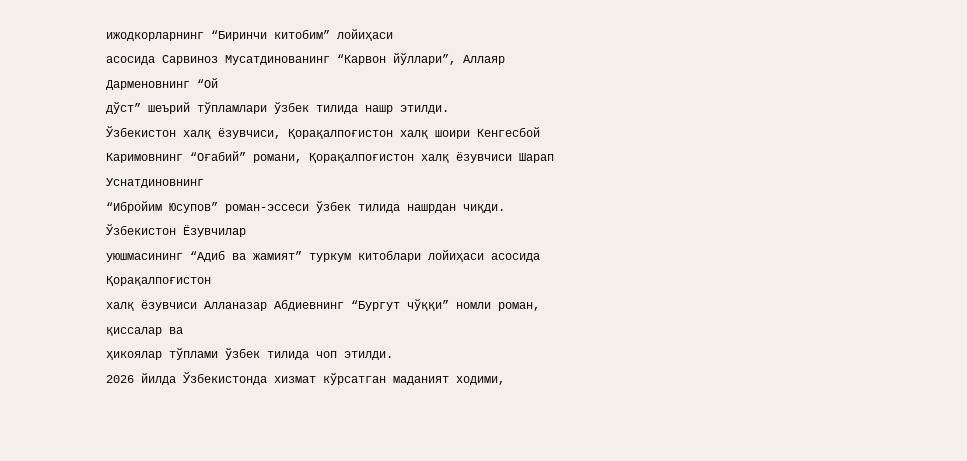ижодкорларнинг “Биринчи китобим” лойиҳаси
асосида Сарвиноз Мусатдинованинг “Карвон йўллари”, Аллаяр Дарменовнинг “Ой
дўст” шеърий тўпламлари ўзбек тилида нашр этилди.
Ўзбекистон халқ ёзувчиси, Қорақалпоғистон халқ шоири Кенгесбой
Каримовнинг “Оғабий” романи, Қорақалпоғистон халқ ёзувчиси Шарап Уснатдиновнинг
“Ибройим Юсупов” роман-эссеси ўзбек тилида нашрдан чиқди. Ўзбекистон Ёзувчилар
уюшмасининг “Адиб ва жамият” туркум китоблари лойиҳаси асосида Қорақалпоғистон
халқ ёзувчиси Алланазар Абдиевнинг “Бургут чўққи” номли роман, қиссалар ва
ҳикоялар тўплами ўзбек тилида чоп этилди.
2026 йилда Ўзбекистонда хизмат кўрсатган маданият ходими,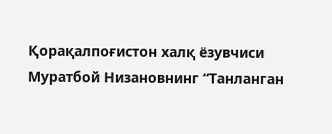Қорақалпоғистон халқ ёзувчиси Муратбой Низановнинг “Танланган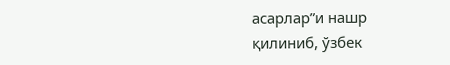асарлар”и нашр
қилиниб, ўзбек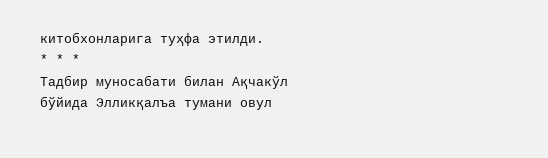китобхонларига туҳфа этилди.
* * *
Тадбир муносабати билан Ақчакўл бўйида Элликқалъа тумани овул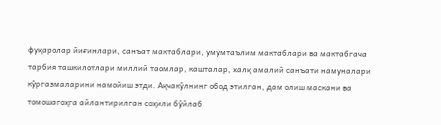фуқаролар йиғинлари, санъат мактаблари, умумтаълим мактаблари ва мактабгача
тарбия ташкилотлари миллий таомлар, кашталар, халқ амалий санъати намуналари
кўргазмаларини намойиш этди. Ақчакўлнинг обод этилган, дам олиш маскани ва
томошагоҳга айлантирилган соҳили бўйлаб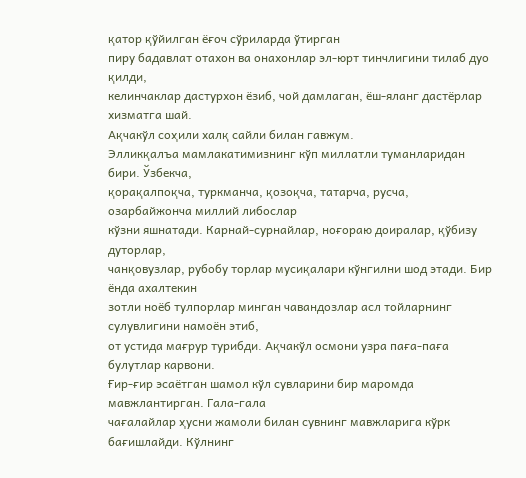қатор қўйилган ёғоч сўриларда ўтирган
пиру бадавлат отахон ва онахонлар эл-юрт тинчлигини тилаб дуо қилди,
келинчаклар дастурхон ёзиб, чой дамлаган, ёш-яланг дастёрлар хизматга шай.
Ақчакўл соҳили халқ сайли билан гавжум.
Элликқалъа мамлакатимизнинг кўп миллатли туманларидан бири. Ўзбекча,
қорақалпоқча, туркманча, қозоқча, татарча, русча, озарбайжонча миллий либослар
кўзни яшнатади. Карнай-сурнайлар, ноғораю доиралар, қўбизу дуторлар,
чанқовузлар, рубобу торлар мусиқалари кўнгилни шод этади. Бир ёнда ахалтекин
зотли ноёб тулпорлар минган чавандозлар асл тойларнинг сулувлигини намоён этиб,
от устида мағрур турибди. Ақчакўл осмони узра паға-паға булутлар карвони.
Ғир-ғир эсаётган шамол кўл сувларини бир маромда мавжлантирган. Гала-гала
чағалайлар ҳусни жамоли билан сувнинг мавжларига кўрк бағишлайди. Кўлнинг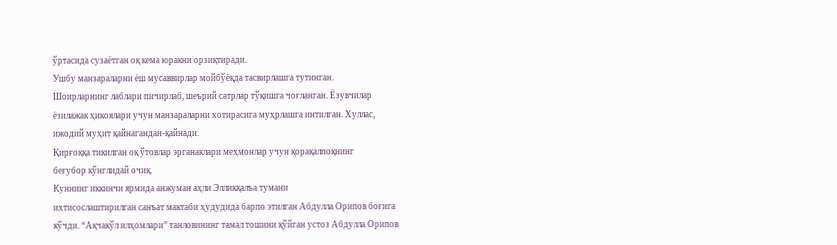ўртасида сузаётган оқ кема юракни орзиқтиради.
Ушбу манзараларни ёш мусаввирлар мойбўёқда тасвирлашга тутинган.
Шоирларнинг лаблари пичирлаб, шеърий сатрлар тўқишга чоғланган. Ёзувчилар
ёзилажак ҳикоялари учун манзараларни хотирасига муҳрлашга интилган. Хуллас,
ижодий муҳит қайнагандан-қайнади.
Қирғоққа тикилган оқ ўтовлар эрганаклари меҳмонлар учун қорақалпоқнинг
беғубор кўнглидай очиқ.
Куннинг иккинчи ярмида анжуман аҳли Элликқалъа тумани
ихтисослаштирилган санъат мактаби ҳудудида барпо этилган Абдулла Орипов боғига
кўчди. “Ақчакўл илҳомлари” танловининг тамал тошини қўйган устоз Абдулла Орипов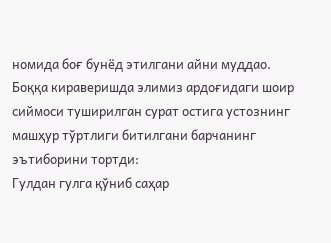номида боғ бунёд этилгани айни муддао. Боққа кираверишда элимиз ардоғидаги шоир
сиймоси туширилган сурат остига устознинг машҳур тўртлиги битилгани барчанинг
эътиборини тортди:
Гулдан гулга қўниб саҳар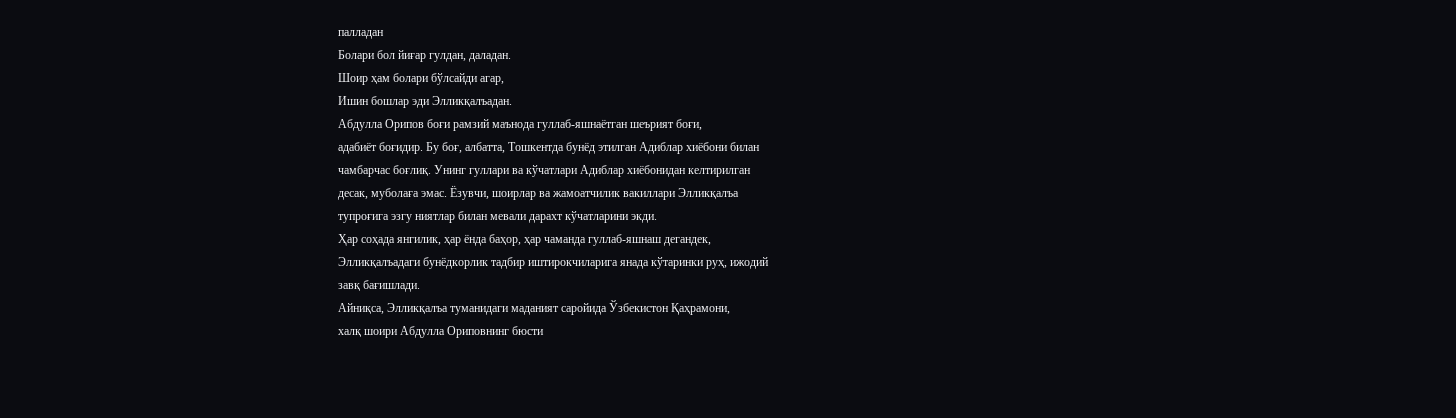палладан
Болари бол йиғар гулдан, даладан.
Шоир ҳам болари бўлсайди агар,
Ишин бошлар эди Элликқалъадан.
Абдулла Орипов боғи рамзий маънода гуллаб-яшнаётган шеърият боғи,
адабиёт боғидир. Бу боғ, албатта, Тошкентда бунёд этилган Адиблар хиёбони билан
чамбарчас боғлиқ. Унинг гуллари ва кўчатлари Адиблар хиёбонидан келтирилган
десак, муболаға эмас. Ёзувчи, шоирлар ва жамоатчилик вакиллари Элликқалъа
тупроғига эзгу ниятлар билан мевали дарахт кўчатларини экди.
Ҳар соҳада янгилик, ҳар ёнда баҳор, ҳар чаманда гуллаб-яшнаш дегандек,
Элликқалъадаги бунёдкорлик тадбир иштирокчиларига янада кўтаринки руҳ, ижодий
завқ бағишлади.
Айниқса, Элликқалъа туманидаги маданият саройида Ўзбекистон Қаҳрамони,
халқ шоири Абдулла Ориповнинг бюсти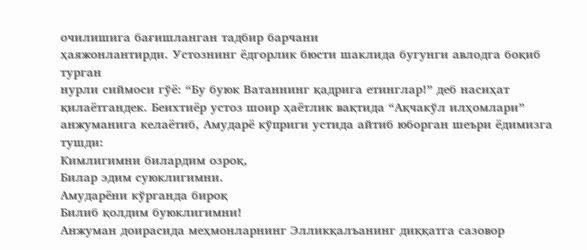очилишига бағишланган тадбир барчани
ҳаяжонлантирди. Устознинг ёдгорлик бюсти шаклида бугунги авлодга боқиб турган
нурли сиймоси гўё: “Бу буюк Ватаннинг қадрига етинглар!” деб насиҳат
қилаётгандек. Беихтиёр устоз шоир ҳаётлик вақтида “Ақчакўл илҳомлари”
анжуманига келаётиб, Амударё кўприги устида айтиб юборган шеъри ёдимизга тушди:
Кимлигимни билардим озроқ,
Билар эдим суюклигимни.
Амударёни кўрганда бироқ
Билиб қолдим буюклигимни!
Анжуман доирасида меҳмонларнинг Элликқалъанинг диққатга сазовор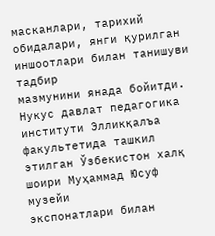масканлари, тарихий обидалари, янги қурилган иншоотлари билан танишуви тадбир
мазмунини янада бойитди. Нукус давлат педагогика институти Элликқалъа
факультетида ташкил этилган Ўзбекистон халқ шоири Муҳаммад Юсуф музейи
экспонатлари билан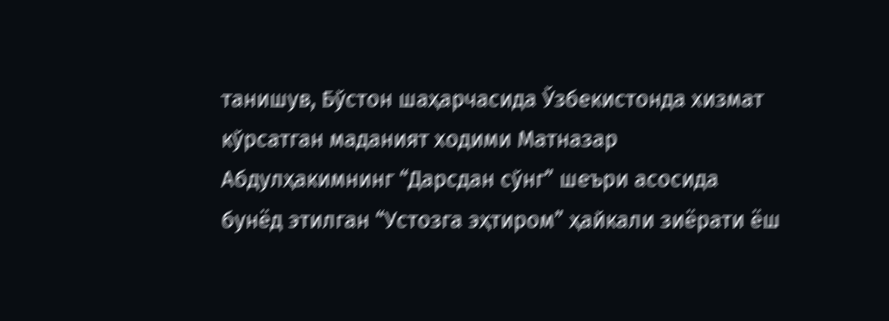танишув, Бўстон шаҳарчасида Ўзбекистонда хизмат
кўрсатган маданият ходими Матназар Абдулҳакимнинг “Дарсдан сўнг” шеъри асосида
бунёд этилган “Устозга эҳтиром” ҳайкали зиёрати ёш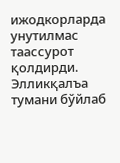ижодкорларда унутилмас
таассурот қолдирди.
Элликқалъа тумани бўйлаб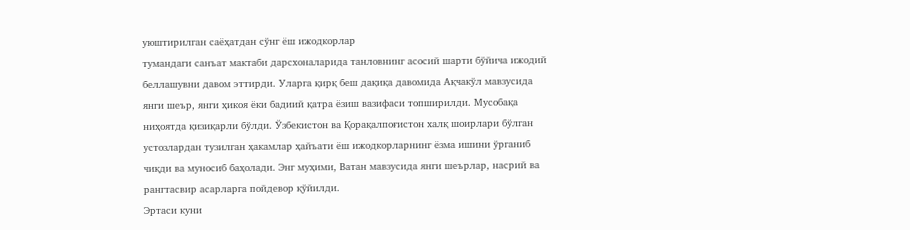уюштирилган саёҳатдан сўнг ёш ижодкорлар
тумандаги санъат мактаби дарсхоналарида танловнинг асосий шарти бўйича ижодий
беллашувни давом эттирди. Уларга қирқ беш дақиқа давомида Ақчакўл мавзусида
янги шеър, янги ҳикоя ёки бадиий қатра ёзиш вазифаси топширилди. Мусобақа
ниҳоятда қизиқарли бўлди. Ўзбекистон ва Қорақалпоғистон халқ шоирлари бўлган
устозлардан тузилган ҳакамлар ҳайъати ёш ижодкорларнинг ёзма ишини ўрганиб
чиқди ва муносиб баҳолади. Энг муҳими, Ватан мавзусида янги шеърлар, насрий ва
рангтасвир асарларга пойдевор қўйилди.
Эртаси куни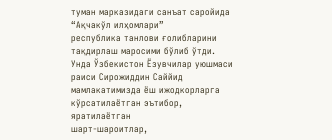туман марказидаги санъат саройида “Ақчакўл илҳомлари”
республика танлови ғолибларини тақдирлаш маросими бўлиб ўтди.
Унда Ўзбекистон Ёзувчилар уюшмаси раиси Сирожиддин Саййид
мамлакатимизда ёш ижодкорларга кўрсатилаётган эътибор, яратилаётган
шарт-шароитлар,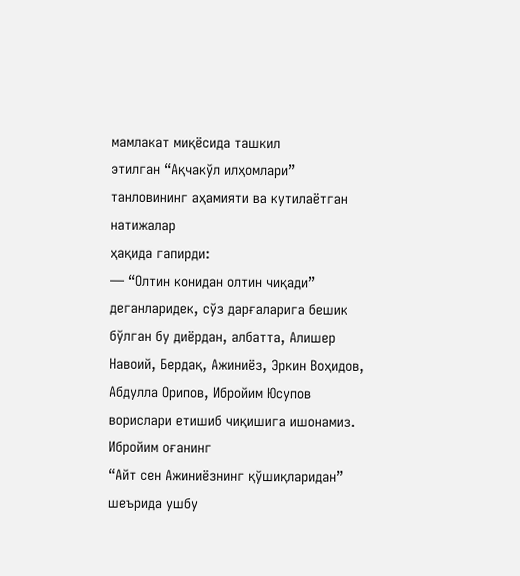мамлакат миқёсида ташкил
этилган “Ақчакўл илҳомлари” танловининг аҳамияти ва кутилаётган натижалар
ҳақида гапирди:
— “Олтин конидан олтин чиқади” деганларидек, сўз дарғаларига бешик
бўлган бу диёрдан, албатта, Алишер Навоий, Бердақ, Ажиниёз, Эркин Воҳидов,
Абдулла Орипов, Ибройим Юсупов ворислари етишиб чиқишига ишонамиз. Ибройим оғанинг
“Айт сен Ажиниёзнинг қўшиқларидан” шеърида ушбу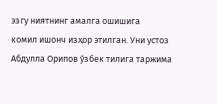эзгу ниятнинг амалга ошишига
комил ишонч изҳор этилган. Уни устоз Абдулла Орипов ўзбек тилига таржима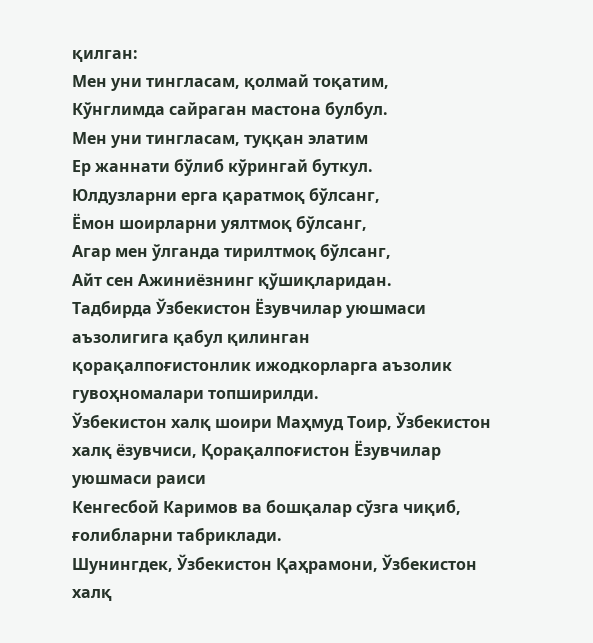қилган:
Мен уни тингласам, қолмай тоқатим,
Кўнглимда сайраган мастона булбул.
Мен уни тингласам, туққан элатим
Ер жаннати бўлиб кўрингай буткул.
Юлдузларни ерга қаратмоқ бўлсанг,
Ёмон шоирларни уялтмоқ бўлсанг,
Агар мен ўлганда тирилтмоқ бўлсанг,
Айт сен Ажиниёзнинг қўшиқларидан.
Тадбирда Ўзбекистон Ёзувчилар уюшмаси аъзолигига қабул қилинган
қорақалпоғистонлик ижодкорларга аъзолик гувоҳномалари топширилди.
Ўзбекистон халқ шоири Маҳмуд Тоир, Ўзбекистон халқ ёзувчиси, Қорақалпоғистон Ёзувчилар уюшмаси раиси
Кенгесбой Каримов ва бошқалар сўзга чиқиб, ғолибларни табриклади.
Шунингдек, Ўзбекистон Қаҳрамони, Ўзбекистон халқ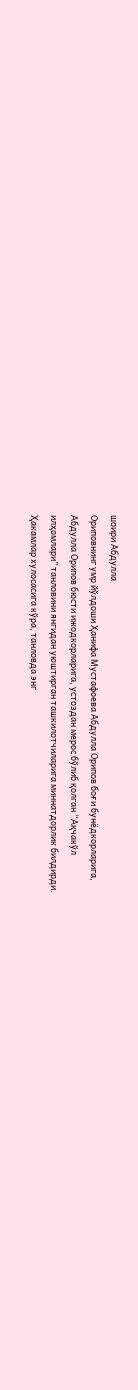шоири Абдулла
Ориповнинг умр йўлдоши Ҳанифа Мустафоева Абдулла Орипов боғи бунёдкорларига,
Абдулла Орипов бюсти ижодкорларига, устоздан мерос бўлиб қолган “Ақчакўл
илҳомлари” танловини янгидан уюштирган ташкилотчиларига миннатдорлик билдирди.
Ҳакамлар хулосасига кўра, танловда энг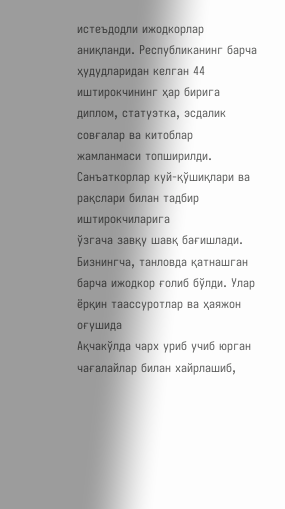истеъдодли ижодкорлар
аниқланди. Республиканинг барча ҳудудларидан келган 44 иштирокчининг ҳар бирига
диплом, статуэтка, эсдалик совғалар ва китоблар жамланмаси топширилди.
Санъаткорлар куй-қўшиқлари ва рақслари билан тадбир иштирокчиларига
ўзгача завқу шавқ бағишлади.
Бизнингча, танловда қатнашган барча ижодкор ғолиб бўлди. Улар ёрқин таассуротлар ва ҳаяжон оғушида
Ақчакўлда чарх уриб учиб юрган чағалайлар билан хайрлашиб,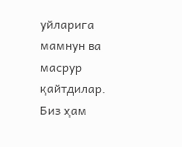уйларига мамнун ва
масрур қайтдилар.
Биз ҳам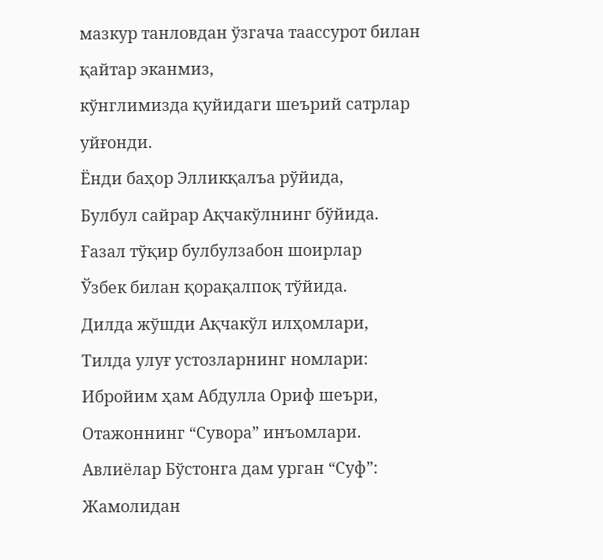мазкур танловдан ўзгача таассурот билан қайтар эканмиз,
кўнглимизда қуйидаги шеърий сатрлар уйғонди.
Ёнди баҳор Элликқалъа рўйида,
Булбул сайрар Ақчакўлнинг бўйида.
Ғазал тўқир булбулзабон шоирлар
Ўзбек билан қорақалпоқ тўйида.
Дилда жўшди Ақчакўл илҳомлари,
Тилда улуғ устозларнинг номлари:
Ибройим ҳам Абдулла Ориф шеъри,
Отажоннинг “Сувора” инъомлари.
Авлиёлар Бўстонга дам урган “Суф”:
Жамолидан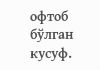офтоб бўлган кусуф.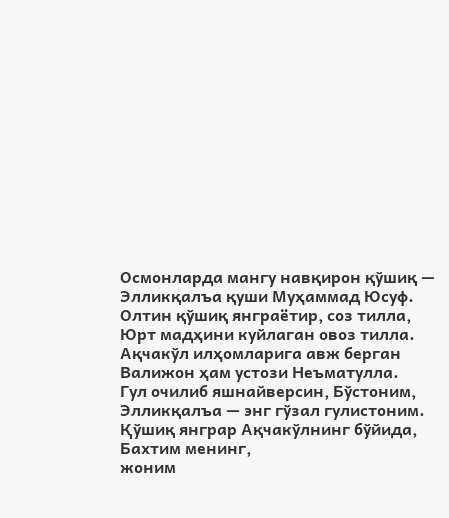Осмонларда мангу навқирон қўшиқ —
Элликқалъа қуши Муҳаммад Юсуф.
Олтин қўшиқ янграётир, соз тилла,
Юрт мадҳини куйлаган овоз тилла.
Ақчакўл илҳомларига авж берган
Валижон ҳам устози Неъматулла.
Гул очилиб яшнайверсин, Бўстоним,
Элликқалъа — энг гўзал гулистоним.
Қўшиқ янграр Ақчакўлнинг бўйида,
Бахтим менинг,
жоним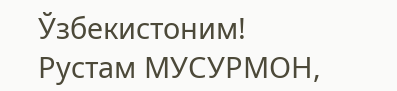Ўзбекистоним!
Рустам МУСУРМОН,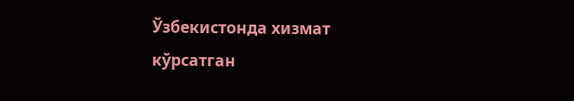Ўзбекистонда хизмат
кўрсатган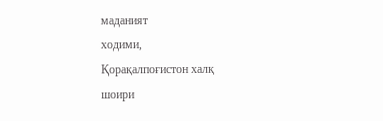маданият
ходими,
Қорақалпоғистон халқ
шоири